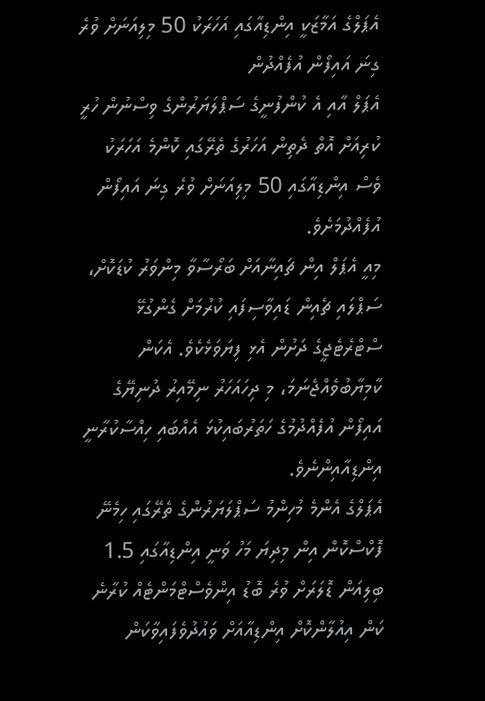އެޕަލްގެ އަމާޒަކީ އިންޑިއާގައި އަހަރަކު 50 މިލިއަނަށް ވުރެ ގިނަ އައިފޯން އުފެއްދުން
އެޕަލް އާއި އެ ކުންފުނީގެ ސަޕްލަޔަރުންގެ ވިސްނުން ހުރީ ކުރިއަށް އޮތް ދެތިން އަހަރުގެ ތެރޭގައި ކޮންމެ އަހަރަކު ވެސް އިންޑިއާގައި 50 މިލިއަނަށް ވުރެ ގިނަ އައިފޯން އުފެއްދުމަށެވެ.
މިއީ އެޕަލް އިން ޗައިނާއަށް ބަރޯސާވާ މިންވަރު ކުޑަކޮށް، ސަޕްލައި ޗެއިން ޑައިވާސިފައި ކުރުމަށް ގެންގުޅޭ ސްޓްރެޓެޖީގެ ދަށުން އެޅި ފިޔަވަޅެކެވެ. އެކަން ކާމިޔާބުވެއްޖެނަމަ، މި ދިހައަހަރު ނިމޭއިރު ދުނިޔޭގެ އައިފޯން އުފެއްދުމުގެ ހަތަރުބައިކުޅަ އެއްބައި ހިއްސާކުރާނީ އިންޑިއާއިންނެވެ.
އެޕަލްގެ އެންމެ މުހިންމު ސަޕްލަޔަރުންގެ ތެރޭގައި ހިމެނޭ ފޮކްސްކޮން އިން މިދިޔަ މަހު ވަނީ އިންޑިއާގައި 1.5 ބިލިއަން ޑޮލަރަށް ވުރެ ބޮޑު އިންވެސްޓްމަންޓެއް ކުރާނެ ކަން އިއުލާންކޮށް އިންޑިއާއަށް ވައުދުވެފައިވާކަން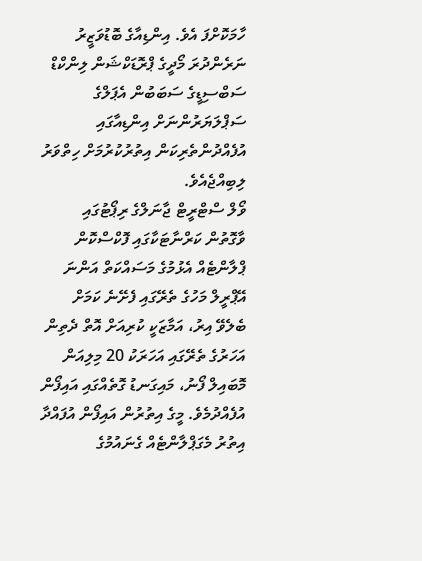ހާމަކޮށްފަ އެވެ. އިންޑިއާގެ ބޮޑުވަޒީރު ނަރެންދުރަ މޯދީގެ ޕްރޮޑަކްޝަން ލިންކްޑް ސަބްސިޑީގެ ސަބަބުން އެޕަލްގެ ސަޕްލަޔަރުންނަށް އިންޑިއާގައި އުފެއްދުންތެރިކަން އިތުރުކުރުމަށް ހިތްވަރު ލިބިއްޖެއެވެ.
ވޯލް ސްޓްރީޓް ޖާނަލްގެ ރިޕޯޓުގައި ވާގޮތުން ކަރްނާޓަކާގައި ފޮކްސްކޮން ޕްލާންޓެއް އެޅުމުގެ މަސައްކަތް އަންނަ އޭޕްރީލް މަހުގެ ތެރޭގައި ފެށޭނެ ކަމަށް ބެލެވޭ އިރު، އަމާޒަކީ ކުރިއަށް އޮތް ދެތިން އަހަރުގެ ތެރޭގައި އަހަރަކު 20 މިލިއަން މޮބައިލް ފޯނު، މައިގަނޑު ގޮތެއްގައި އައިފޯން އުފެއްދުމެވެ. މީގެ އިތުރުން އައިފޯން އުފައްދާ އިތުރު މެގަޕްލާންޓެއް ގެނައުމުގެ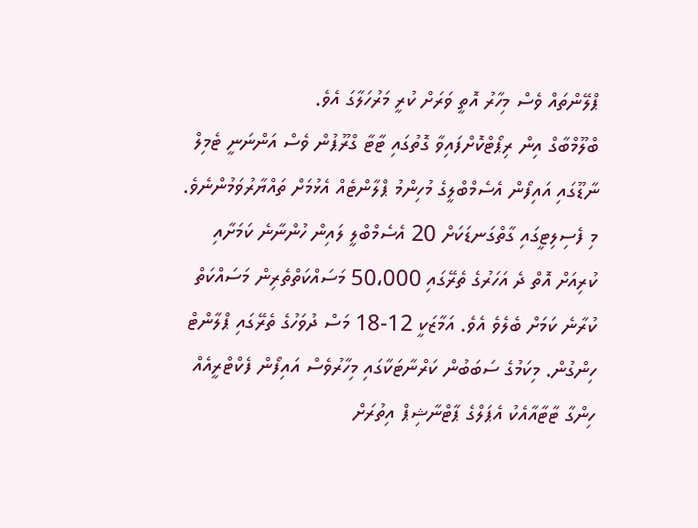ޕްލޭންތައް ވެސް މިހާރު އޮތީ ވަރަށް ކުރީ މަރުހަލާގަ އެވެ.
ބްލޫމްބާގް އިން ރިޕޯޓްކޮށްފައިވާ ގޮތުގައި ޓާޓާ ގްރޫޕުން ވެސް އަންނަނީ ޓެމިލް ނާޑޫގައި އައިފޯން އެސެމްބްލީގެ މުހިންމު ޕްލާންޓެއް އެޅުމަށް ތައްޔާރުވަމުންނެވެ. މި ފެސިލިޓީގައި ގާތްގަނޑަކަށް 20 އެސެމްބްލީ ލައިން ހުންނާނެ ކަމަށާއި ކުރިއަށް އޮތް ދެ އަހަރުގެ ތެރޭގައި 50،000 މަސައްކަތްތެރިން މަސައްކަތް ކުރާނެ ކަމަށް ބެލެވެ އެވެ. އަމާޒަކީ 12-18 މަސް ދުވަހުގެ ތެރޭގައި ޕްލާންޓް ހިންގުން. މިކަމުގެ ސަބަބުން ކަރްނާޓަކާގައި މިހާރުވެސް އައިފޯން ފެކްޓްރީއެއް ހިންގާ ޓާޓާއާއެކު އެޕަލްގެ ޕާޓްނާޝިޕް އިތުރަށް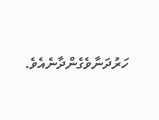ހަރުދަނާވެގެންދާނެއެވެ.